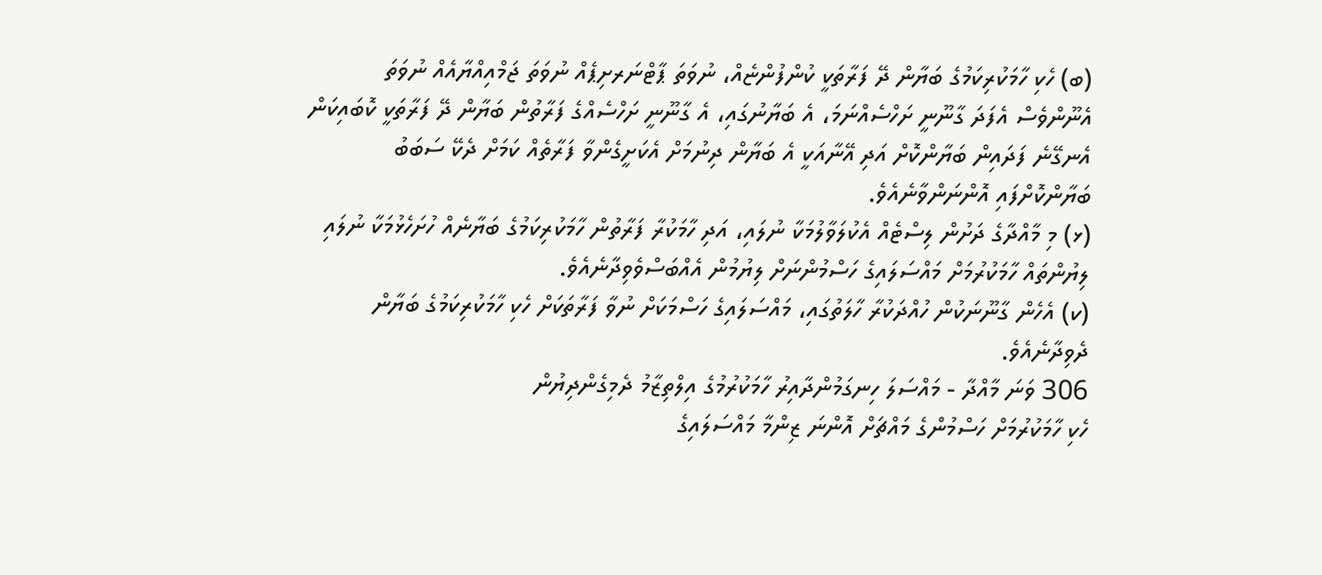(ބ) ހެކި ހާމަކުރިކަމުގެ ބަޔާން ދޭ ފަރާތަކީ ކުންފުންޏެއް، ނުވަތަ ޕާޓްނަރށިޕެއް ނުވަތަ ޖަމްއިއްޔާއެއް ނުވަތަ އެނޫންވެސް އެފަދަ ގާނޫނީ ށަހްސެއްނަމަ، އެ ބަޔާނުގައި، އެ ގާނޫނީ ށަހްސެއްގެ ފަރާތުން ބަޔާން ދޭ ފަރާތަކީ ކޮބައިކަން އެނގޭނެ ފަދައިން ބަޔާންކޮށް އަދި އޭނާއަކީ އެ ބަޔާން ދިނުމަށް އެކަށީގެންވާ ފަރާތެއް ކަމަށް ދެކޭ ސަބަބު ބަޔާންކޮށްފައި އޮންނަންވާނެއެވެ.
(ޅ) މި މާއްދާގެ ދަށުން ލިސްޓެއް އެކުލަވާލުމަކާ ނުލައި، އަދި ހާމަކުރާ ފަރާތުން ހާމަކުރިކަމުގެ ބަޔާނެއް ހުށަހެޅުމަކާ ނުލައި ލިޔުންތައް ހާމަކުރުމަށް މައްސަލައިގެ ހަސްމުންނަށް ލިޔުމުން އެއްބަސްވެވިދާނެއެވެ.
(ކ) އެހެން ގާނޫނަކުން ހުއްދަކުރާ ހާލަތުގައި، މައްސަލައިގެ ހަސްމަކަށް ނުވާ ފަރާތަކަށް ހެކި ހާމަކުރިކަމުގެ ބަޔާން ދެވިދާނެއެވެ.
306 ވަނަ މާއްދާ - މައްސަލަ ހިނގަމުންދާއިރު ހާމަކުރުމުގެ އިލްތިޒާމު ދެމިގެންދިޔުން
ހެކި ހާމަކުރުމަށް ހަސްމުންގެ މައްޗަށް އޮންނަ ޒިންމާ މައްސަލައިގެ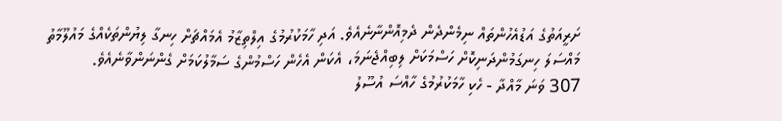ށަރީއަތުގެ އަޑުއެހުންތައް ނިމެންދެން ދެމިއޮންނާނެއެވެ. އަދި ހާމަކުރުމުގެ އިލްތިޒާމު އެމައްޗަށް ހިނގާ ލިޔުންތަކެއްގެ މައުލޫމާތު މައްސަލަ ހިނގަމުންދަނިކޮށް ހަސްމަކަށް ލިބިއްޖެނަމަ، އެކަން އެހެން ހަސްމުންގެ ސަމާލުކަމަށް ގެންނަންވާނެއެވެ.
307 ވަނަ މާއްދާ - ހެކި ހާމަކުރުމުގެ ހާއްސަ އުސޫލު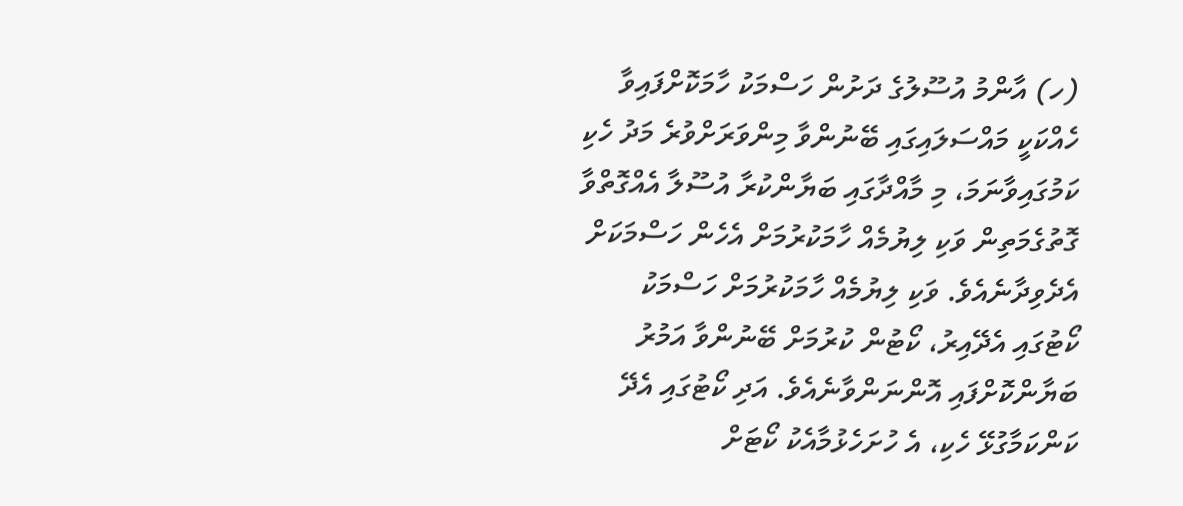(ހ) އާންމު އުސޫލުގެ ދަށުން ހަސްމަކު ހާމަކޮށްފައިވާ ހެއްކަކީ މައްސަލައިގައި ބޭނުންވާ މިންވަރަށްވުރެ މަދު ހެކި ކަމުގައިވާނަމަ، މި މާއްދާގައި ބަޔާންކުރާ އުސޫލާ އެއްގޮތްވާ ގޮތުގެމަތިން ވަކި ލިޔުމެއް ހާމަކުރުމަށް އެހެން ހަސްމަކަށް އެދެވިދާނެއެވެ. ވަކި ލިޔުމެއް ހާމަކުރުމަށް ހަސްމަކު ކޯޓުގައި އެދޭއިރު، ކޯޓުން ކުރުމަށް ބޭނުންވާ އަމުރު ބަޔާންކޮށްފައި އޮންނަންވާނެއެވެ. އަދި ކޯޓުގައި އެދޭ ކަންކަމާގުޅޭ ހެކި، އެ ހުށަހެޅުމާއެކު ކޯޓަށް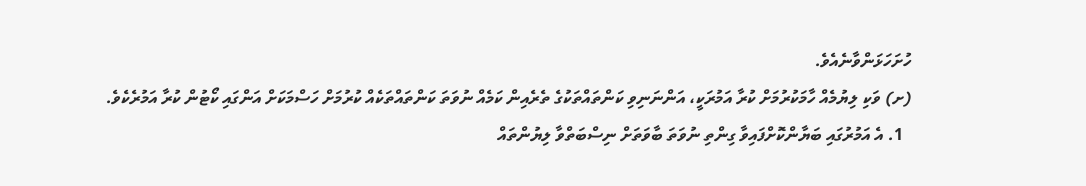ހުށަހަޅަންވާނެއެވެ.
(ށ) ވަކި ލިޔުމެއް ހާމަކުރުމަށް ކުރާ އަމުރަކީ، އަންނަނިވި ކަންތައްތަކުގެ ތެރެއިން ކަމެއް ނުވަތަ ކަންތައްތަކެއް ކުރުމަށް ހަސްމަކަށް އަންގައި ކޯޓުން ކުރާ އަމުރެކެވެ.
  1. އެ އަމުރުގައި ބަޔާންކޮށްފައިވާ ގިންތި ނުވަތަ ބާވަތަށް ނިސްބަތްވާ ލިޔުންތައް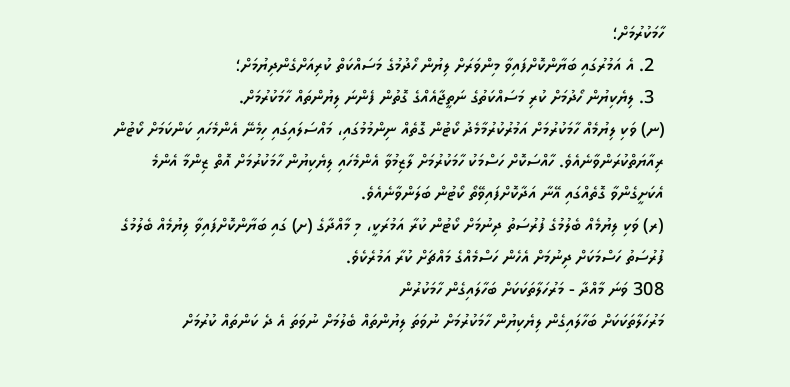ހާމަކުރުމަށް؛
  2. އެ އަމުރުގައި ބަޔާންކޮށްފައިވާ މިންވަރަށް ލިޔުން ހޯދުމުގެ މަސައްކަތް ކުރިއަށްގެންދިޔުމަށް؛
  3. ލިޔެކިޔުން ހޯދުމަށް ކުރި މަސައްކަތުގެ ނަތީޖާއެއްގެ ގޮތުން ފެންނަ ލިޔުންތައް ހާމަކުރުމަށް.
(ނ) ވަކި ލިޔުމެއް ހާމަކުރުމަށް އަމުރުކުރުމާމެދު ކޯޓުން ގޮތެއް ނިންމުމުގައި، މައްސަލައިގައި ހިމެނޭ އެންމެހައި ކަންކަމަށް ކޯޓުން ރިއާޔަތްކުރަންވާނެއެވެ. ހާއްސަކޮށް ހަސްމަކު ހާމަކުރުމަށް ލާޒިމުވާ އެންމެހައި ލިޔެކިޔުން ހާމަކުރުމަށް އޮތް ޒިންމާ އެންމެ އެކަށީގެންވާ ގޮތެއްގައި އޭނާ އަދާކޮށްފައިވޭތޯ ކޯޓުން ބަލަންވާނެއެވެ.
(ރ) ވަކި ލިޔުމެއް ބެލުމުގެ ފުރުސަތު ދިނުމަށް ކޯޓުން ކުރާ އަމުރަކީ، މި މާއްދާގެ (ށ) ގައި ބަޔާންކޮށްފައިވާ ލިޔުމެއް ބެލުމުގެ ފުރުސަތު ހަސްމަކަށް ދިނުމަށް އެހެން ހަސްމެއްގެ މައްޗަށް ކުރާ އަމުރެކެވެ.
308 ވަނަ މާއްދާ - މަރުހަލާތަކަކަށް ބަހާލައިގެން ހާމަކުރުން
މަރުހަލާތަކަކަށް ބަހާލައިގެން ލިޔެކިޔުން ހާމަކުރުމަށް ނުވަތަ ލިޔުންތައް ބެލުމަށް ނުވަތަ އެ ދެ ކަންތައް ކުރުމަށް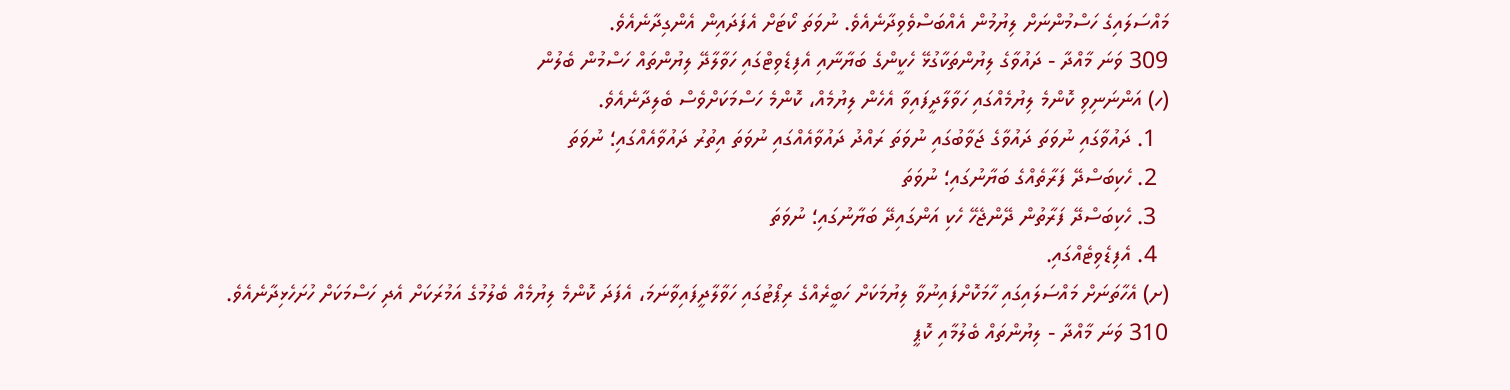މައްސަލައިގެ ހަސްމުންނަށް ލިޔުމުން އެއްބަސްވެވިދާނެއެވެ. ނުވަތަ ކޯޓަށް އެފަދައިން އެންގިދާނެއެވެ.
309 ވަނަ މާއްދާ - ދައުވާގެ ލިޔުންތަކާގުޅޭ ހެކީންގެ ބަޔާނާއި އެފިޑެވިޓްގައި ހަވާލާދޭ ލިޔުންތައް ހަސްމުން ބެލުން
(ހ) އަންނަނިވި ކޮންމެ ލިޔުމެއްގައި ހަވާލާދީފައިވާ އެހެން ލިޔުމެއް، ކޮންމެ ހަސްމަކަށްވެސް ބެލިދާނެއެވެ.
  1. ދައުވާގައި ނުވަތަ ދައުވާގެ ޖަވާބުގައި ނުވަތަ ރައްދު ދައުވާއެއްގައި ނުވަތަ އިތުރު ދައުވާއެއްގައި؛ ނުވަތަ
  2. ހެކިބަސްދޭ ފަރާތެއްގެ ބަޔާނުގައި؛ ނުވަތަ
  3. ހެކިބަސްދޭ ފަރާތުން ދޭންޖެހޭ ހެކި އަންގައިދޭ ބަޔާނުގައި؛ ނުވަތަ
  4. އެފިޑެވިޓެއްގައި.
(ށ) އެހާތަނަށް މައްސަލައިގައި ހާމަކޮށްފައިނުވާ ލިޔުމަކަށް ހަބީރެއްގެ ރިޕޯޓުގައި ހަވާލާދީފައިވާނަމަ، އެފަދަ ކޮންމެ ލިޔުމެއް ބެލުމުގެ އަމުރަކަށް އެދި ހަސްމަކަށް ހުށަހެޅިދާނެއެވެ.
310 ވަނަ މާއްދާ - ލިޔުންތައް ބެލުމާއި ކޮޕީ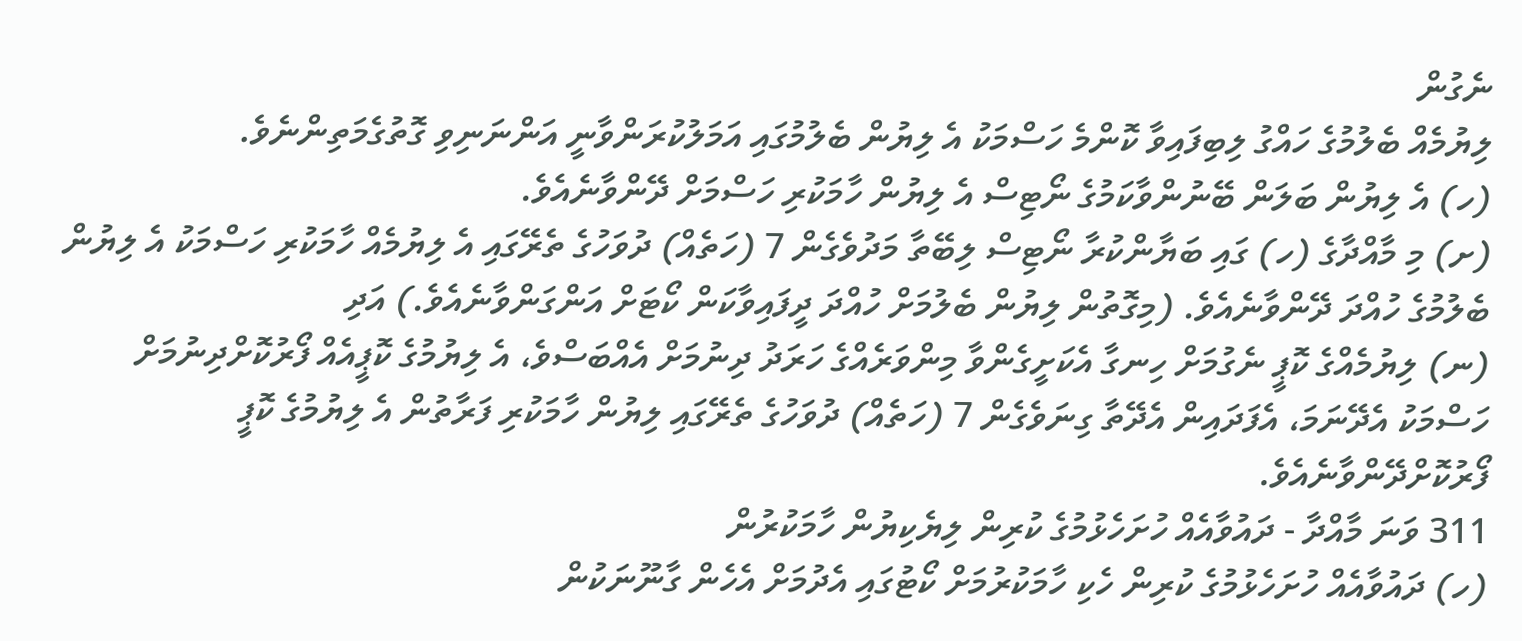ނެގުން
ލިޔުމެއް ބެލުމުގެ ހައްގު ލިބިފައިވާ ކޮންމެ ހަސްމަކު އެ ލިޔުން ބެލުމުގައި އަމަލުކުރަންވާނީ އަންނަނިވި ގޮތުގެމަތިންނެވެ.
(ހ) އެ ލިޔުން ބަލަން ބޭނުންވާކަމުގެ ނޯޓިސް އެ ލިޔުން ހާމަކުރި ހަސްމަށް ދޭންވާނެއެވެ.
(ށ) މި މާއްދާގެ (ހ) ގައި ބަޔާންކުރާ ނޯޓިސް ލިބޭތާ މަދުވެގެން 7 (ހަތެއް) ދުވަހުގެ ތެރޭގައި އެ ލިޔުމެއް ހާމަކުރި ހަސްމަކު އެ ލިޔުން ބެލުމުގެ ހުއްދަ ދޭންވާނެއެވެ. (މިގޮތުން ލިޔުން ބެލުމަށް ހުއްދަ ދީފައިވާކަން ކޯޓަށް އަންގަންވާނެއެވެ.) އަދި
(ނ) ލިޔުމެއްގެ ކޮޕީ ނެގުމަށް ހިނގާ އެކަށީގެންވާ މިންވަރެއްގެ ހަރަދު ދިނުމަށް އެއްބަސްވެ، އެ ލިޔުމުގެ ކޮޕީއެއް ފޯރުކޮށްދިނުމަށް ހަސްމަކު އެދޭނަމަ، އެފަދައިން އެދޭތާ ގިނަވެގެން 7 (ހަތެއް) ދުވަހުގެ ތެރޭގައި ލިޔުން ހާމަކުރި ފަރާތުން އެ ލިޔުމުގެ ކޮޕީ ފޯރުކޮށްދޭންވާނެއެވެ.
311 ވަނަ މާއްދާ - ދައުވާއެއް ހުށަހެޅުމުގެ ކުރިން ލިޔެކިޔުން ހާމަކުރުން
(ހ) ދައުވާއެއް ހުށަހެޅުމުގެ ކުރިން ހެކި ހާމަކުރުމަށް ކޯޓުގައި އެދުމަށް އެހެން ގާނޫނަކުން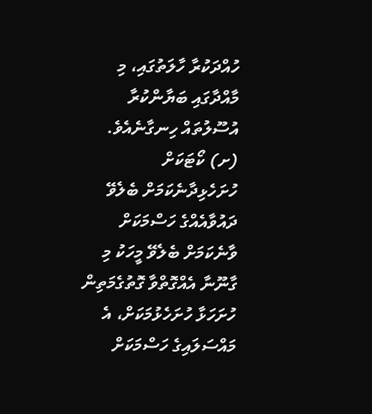ހުއްދަކުރާ ހާލަތުގައި، މި މާއްދާގައި ބަޔާންކުރާ އުސޫލުތައް ހިނގާނެއެވެ.
(ށ) ކޯޓަކަށް ހުށަހެޅިދާނެކަމަށް ބެލެވޭ ދައުވާއެއްގެ ހަސްމަކަށް ވާނެކަމަށް ބެލެވޭ މީހަކު މި ގާނޫނާ އެއްގޮތްވާ ގޮތުގެމަތިން ހުށަހަޅާ ހުށަހެޅުމަކަށް، އެ މައްސަލައިގެ ހަސްމަކަށް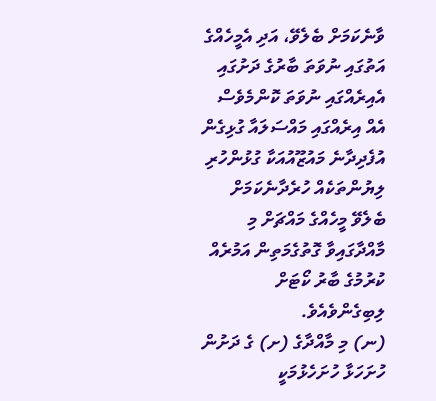ވާނެކަމަށް ބެލެވޭ، އަދި އެމީހެއްގެ އަތުގައި ނުވަތަ ބާރުގެ ދަށުގައި އެއިރެއްގައި ނުވަތަ ކޮންމެވެސް އެއް އިރެއްގައި މައްސަލައާ ގުޅިގެން އުފެދިދާނެ މައުޒޫއުއަކާ ގުޅުންހުރި ލިޔުންތަކެއް ހުރެދާނެކަމަށް ބެލެވޭ މީހެއްގެ މައްޗަށް މި މާއްދާގައިވާ ގޮތުގެމަތިން އަމުރެއް ކުރުމުގެ ބާރު ކޯޓަށް ލިބިގެންވެއެވެ.
(ނ) މި މާއްދާގެ (ށ) ގެ ދަށުން ހުށަހަޅާ ހުށަހެޅުމަކީ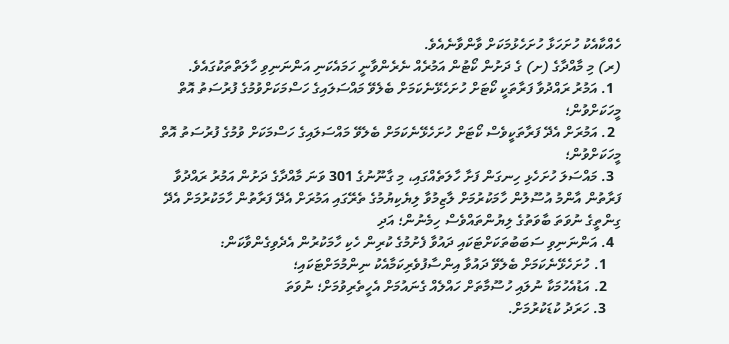ހެއްކާއެކު ހުށަހަޅާ ހުށަހެޅުމަކަށް ވާންވާނެއެވެ.
(ރ) މި މާއްދާގެ (ށ) ގެ ދަށުން ކޯޓުން އަމުރެއް ނެރެންވާނީ ހަމައެކަނި އަންނަނިވި ހާލަތްތަކުގައެވެ.
  1. އަމުރު ރައްދުވާ ފަރާތަކީ ކޯޓަށް ހުށަހެޅޭނެކަމަށް ބެލެވޭ މައްސަލައިގެ ހަސްމަކަށްވުމުގެ ފުރުސަތު އޮތް މީހަކަށްވުން؛
  2. އަމުރަށް އެދޭ ފަރާތަކީވެސް ކޯޓަށް ހުށަހެޅޭނެކަމަށް ބެލެވޭ މައްސަލައިގެ ހަސްމަކަށް ވުމުގެ ފުރުސަތު އޮތް މީހަކަށްވުން؛
  3. މައްސަލަ ހުށަހެޅި ހިނގަން ފަށާ ހާލަތެއްގައި، މި ގާނޫނުގެ 301 ވަނަ މާއްދާގެ ދަށުން އަމުރު ރައްދުވާ ފަރާތުން އާންމު އުސޫލުން ހާމަކުރުމަށް ލާޒިމުވާ ލިޔެކިޔުމުގެ ތެރޭގައި އަމުރަށް އެދޭ ފަރާތުން ހާމަކުރުމަށް އެދޭ ގިންތީގެ ނުވަތަ ބާވަތުގެ ލިޔުންތައްވެސް ހިމެނުން؛ އަދި
  4. އަންނަނިވި ސަބަބުތަކަށްޓަކައި ދައުވާ ފެށުމުގެ ކުރިން ހެކި ހާމަކުރުން އެދެވިގެންވާކަން:
    1. ހުށަހެޅޭނެކަމަށް ބެލެވޭ ދައުވާ އިންސާފުވެރިކަމާއެކު ނިންމުމަށްޓަކައި؛
    2. އަޑުއެހުމަކާ ނުލައި ހުސޫމާތަށް ހައްލެއް ގެނައުމަށް އެހީތެރިވުމަށް؛ ނުވަތަ
    3. ހަރަދު ކުޑަކުރުމަށް.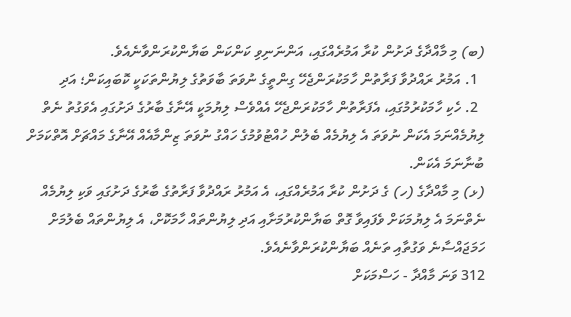(ބ) މި މާއްދާގެ ދަށުން ކުރާ އަމުރެއްގައި، އަންނަނިވި ކަންކަން ބަޔާންކުރަންވާނެއެވެ.
  1. އަމުރު ރައްދުވާ ފަރާތުން ހާމަކުރަންޖެހޭ ގިންތީގެ ނުވަތަ ބާވަތުގެ ލިޔުންތަކަކީ ކޮބައިކަން؛ އަދި
  2. ހެކި ހާމަކުރުމުގައި، އެފަރާތުން ހާމަކުރަންޖެހޭ އެއްވެސް ލިޔުމަކީ އޭނާގެ ބާރުގެ ދަށުގައި އެވަގުތު ނެތް ލިޔުމެއްނަމަ އެކަން ނުވަތަ އެ ލިޔުމެއް ބެލުން ހުއްޓުވުމުގެ ހައްގު ނުވަތަ ޒިންމާއެއް އޭނާގެ މައްޗަށް އޮތްކަމަށް ބުނާނަމަ އެކަން.
(ޅ) މި މާއްދާގެ (ހ) ގެ ދަށުން ކުރާ އަމުރެއްގައި، އެ އަމުރު ރައްދުވާ ފަރާތުގެ ބާރުގެ ދަށުގައި ވަކި ލިޔުމެއް ނެތްނަމަ އެ ލިޔުމަކަށް ވެފައިވާ ގޮތް ބަޔާންކުރުމަށާއި އަދި ލިޔުންތައް ހާމަކޮށް، އެ ލިޔުންތައް ބެލުމަށް ހަމަޖައްސާނެ ވަގުތާއި ތަނެއް ބަޔާންކުރަންވާނެއެވެ.
312 ވަނަ މާއްދާ - ހަސްމަކަށް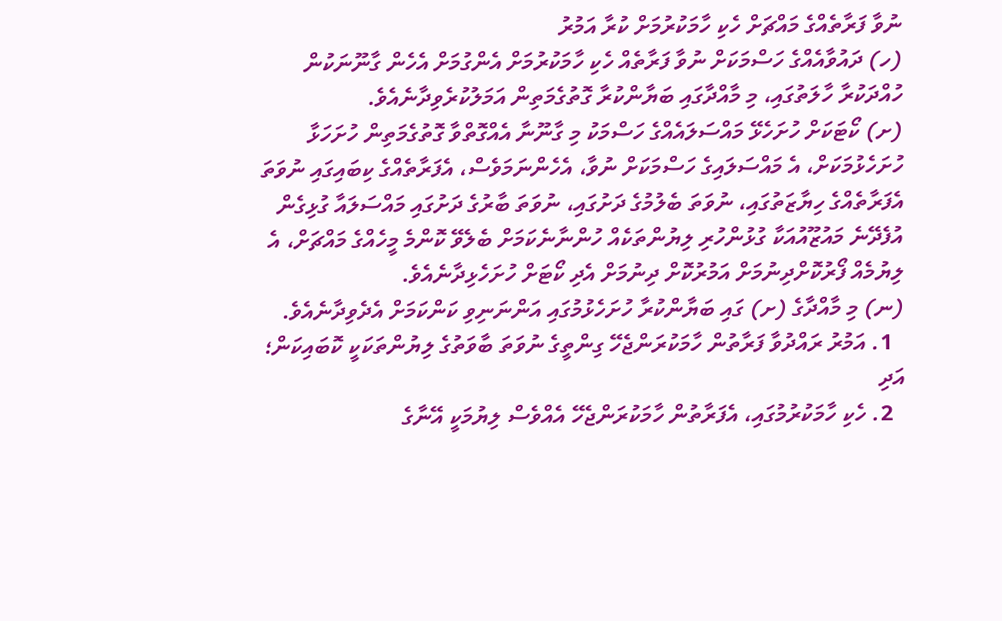ނުވާ ފަރާތެއްގެ މައްޗަށް ހެކި ހާމަކުރުމަށް ކުރާ އަމުރު
(ހ) ދައުވާއެއްގެ ހަސްމަކަށް ނުވާ ފަރާތެއް ހެކި ހާމަކުރުމަށް އެންގުމަށް އެހެން ގާނޫނަކުން ހުއްދަކުރާ ހާލަތުގައި، މި މާއްދާގައި ބަޔާންކުރާ ގޮތުގެމަތިން އަމަލުކުރެވިދާނެއެވެ.
(ށ) ކޯޓަކަށް ހުށަހެޅޭ މައްސަލައެއްގެ ހަސްމަކު މި ގާނޫނާ އެއްގޮތްވާ ގޮތުގެމަތިން ހުށަހަޅާ ހުށަހެޅުމަކަށް، އެ މައްސަލައިގެ ހަސްމަކަށް ނުވާ، އެހެންނަމަވެސް، އެފަރާތެއްގެ ކިބައިގައި ނުވަތަ އެފަރާތެއްގެ ހިޔާޒަތުގައި، ނުވަތަ ބެލުމުގެ ދަށުގައި، ނުވަތަ ބާރުގެ ދަށުގައި މައްސަލައާ ގުޅިގެން އުފެދޭނެ މައުޒޫއުއަކާ ގުޅުންހުރި ލިޔުންތަކެއް ހުންނާނެކަމަށް ބެލެވޭ ކޮންމެ މީހެއްގެ މައްޗަށް، އެ ލިޔުމެއް ފޯރުކޮށްދިނުމަށް އަމުރުކޮށް ދިނުމަށް އެދި ކޯޓަށް ހުށަހެޅިދާނެއެވެ.
(ނ) މި މާއްދާގެ (ށ) ގައި ބަޔާންކުރާ ހުށަހެޅުމުގައި އަންނަނިވި ކަންކަމަށް އެދެވިދާނެއެވެ.
  1. އަމުރު ރައްދުވާ ފަރާތުން ހާމަކުރަންޖެހޭ ގިންތީގެ ނުވަތަ ބާވަތުގެ ލިޔުންތަކަކީ ކޮބައިކަން؛ އަދި
  2. ހެކި ހާމަކުރުމުގައި، އެފަރާތުން ހާމަކުރަންޖެހޭ އެއްވެސް ލިޔުމަކީ އޭނާގެ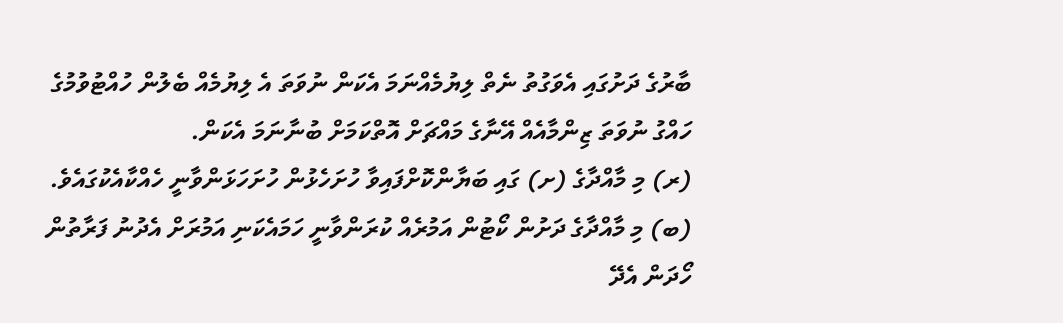ބާރުގެ ދަށުގައި އެވަގުތު ނެތް ލިޔުމެއްނަމަ އެކަން ނުވަތަ އެ ލިޔުމެއް ބެލުން ހުއްޓުވުމުގެ ހައްގު ނުވަތަ ޒިންމާއެއް އޭނާގެ މައްޗަށް އޮތްކަމަށް ބުނާނަމަ އެކަން.
(ރ) މި މާއްދާގެ (ށ) ގައި ބަޔާންކޮށްފައިވާ ހުށަހެޅުން ހުށަހަޅަންވާނީ ހެއްކާއެކުގައެވެ.
(ބ) މި މާއްދާގެ ދަށުން ކޯޓުން އަމުރެއް ކުރަންވާނީ ހަމައެކަނި އަމުރަށް އެދުނު ފަރާތުން ހޯދަން އެދޭ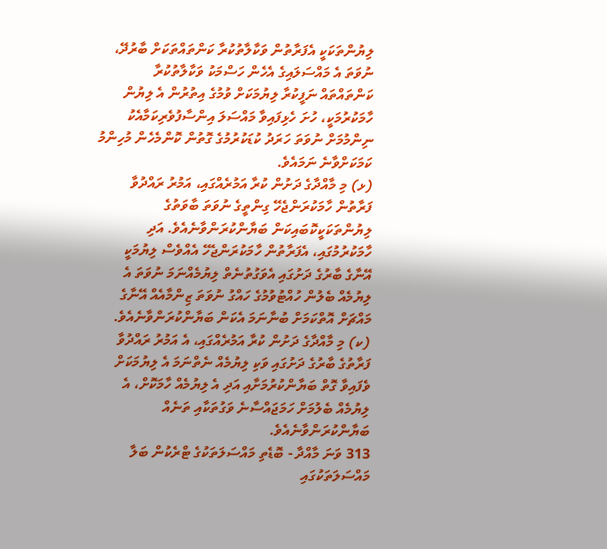ލިޔުންތަކަކީ އެފަރާތުން ވަކާލާތުކުރާ ކަންތައްތަކަށް ބާރުދޭ، ނުވަތަ އެ މައްސަލައިގެ އެހެން ހަސްމަކު ވަކާލާތުކުރާ ކަންތައްތައް ނަފީކުރާ ލިޔުމަކަށް ވުމުގެ އިތުރުން އެ ލިޔުން ހާމަކުރުމަކީ، ހުށަ ހެޅިފައިވާ މައްސަލަ އިންސާފުވެރިކަމާއެކު ނިންމުމަށް ނުވަތަ ހަރަދު ކުޑަކުރުމުގެ ގޮތުން ކޮންމެހެން މުހިންމު ކަމަކަށްވާނެ ނަމައެވެ.
(ޅ) މި މާއްދާގެ ދަށުން ކުރާ އަމުރެއްގައި، އަމުރު ރައްދުވާ ފަރާތުން ހާމަކުރަންޖެހޭ ގިންތީގެ ނުވަތަ ބާވަތުގެ ލިޔުންތަކަކީކޮބައިކަން ބަޔާންކުރަންވާނެއެވެ. އަދި ހާމަކުރުމުގައި، އެފަރާތުން ހާމަކުރަންޖެހޭ އެއްވެސް ލިޔުމަކީ އޭނާގެ ބާރުގެ ދަށުގައި އެވަގުތުނެތް ލިޔުމެއްނަމަ ނުވަތަ އެ ލިޔުމެއް ބެލުން ހުއްޓުވުމުގެ ހައްގު ނުވަތަ ޒިންމާއެއް އޭނާގެ މައްޗަށް އޮތްކަމަށް ބުނާނަމަ އެކަން ބަޔާންކުރަންވާނެއެވެ.
(ކ) މި މާއްދާގެ ދަށުން ކުރާ އަމުރެއްގައި، އެ އަމުރު ރައްދުވާ ފަރާތުގެ ބާރުގެ ދަށުގައި ވަކި ލިޔުމެއް ނެތްނަމަ އެ ލިޔުމަކަށް ވެފައިވާ ގޮތް ބަޔާންކުރުމަށާއި އަދި އެ ލިޔުމެއް ހާމަކޮށް، އެ ލިޔުމެއް ބެލުމަށް ހަމަޖައްސާނެ ވަގުތަކާއި ތަނެއް ބަޔާންކުރަންވާނެއެވެ.
313 ވަނަ މާއްދާ - ބޮޑެތި މައްސަލަތަކުގެ ޓްރެކުން ބަލާ މައްސަލަތަކުގައި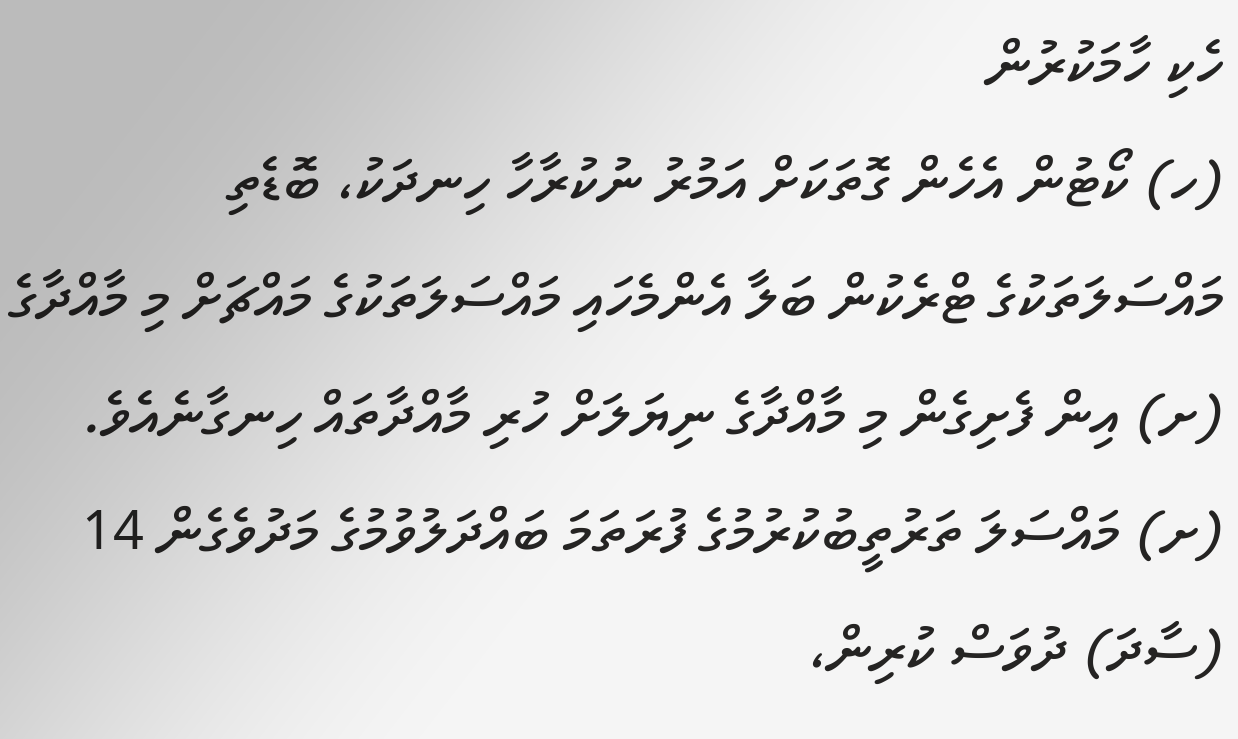ހެކި ހާމަކުރުން
(ހ) ކޯޓުން އެހެން ގޮތަކަށް އަމުރު ނުކުރާހާ ހިނދަކު، ބޮޑެތި މައްސަލަތަކުގެ ޓްރެކުން ބަލާ އެންމެހައި މައްސަލަތަކުގެ މައްޗަށް މި މާއްދާގެ (ށ) އިން ފެށިގެން މި މާއްދާގެ ނިޔަލަށް ހުރި މާއްދާތައް ހިނގާނެއެވެ.
(ށ) މައްސަލަ ތަރުތީބުކުރުމުގެ ފުރަތަމަ ބައްދަލުވުމުގެ މަދުވެގެން 14 (ސާދަ) ދުވަސް ކުރިން،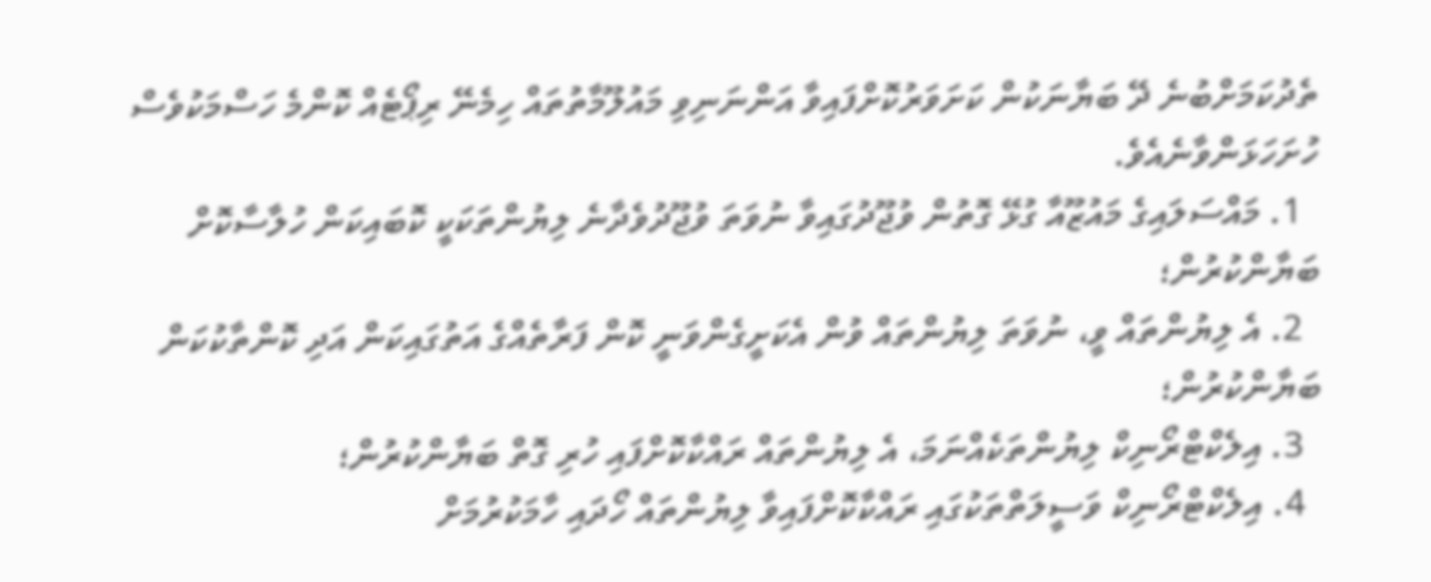ތެދުކަމަށްބުނެ ދޭ ބަޔާނަކުން ކަށަވަރުކޮށްފައިވާ އަންނަނިވި މައުލޫމާތުތައް ހިމެނޭ ރިޕޯޓެއް ކޮންމެ ހަސްމަކުވެސް ހުށަހަޅަންވާނެއެވެ.
  1. މައްސަލައިގެ މައުޒޫއާ ގުޅޭ ގޮތުން ވުޖޫދުގައިވާ ނުވަތަ ވުޖޫދުވެދާނެ ލިޔުންތަކަކީ ކޮބައިކަން ހުލާސާކޮށް ބަޔާންކުރުން؛
  2. އެ ލިޔުންތައް ވީ، ނުވަތަ ލިޔުންތައް ވުން އެކަށީގެންވަނީ ކޮން ފަރާތެއްގެ އަތުގައިކަން އަދި ކޮންތާކުކަން ބަޔާންކުރުން؛
  3. އިލެކްޓްރޯނިކް ލިޔުންތަކެއްނަމަ، އެ ލިޔުންތައް ރައްކާކޮށްފައި ހުރި ގޮތް ބަޔާންކުރުން؛
  4. އިލެކްޓްރޯނިކް ވަސީލަތްތަކުގައި ރައްކާކޮށްފައިވާ ލިޔުންތައް ހޯދައި ހާމަކުރުމަށް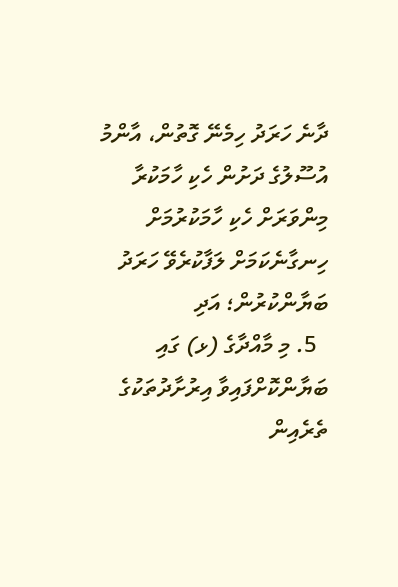ދާނެ ހަރަދު ހިމެނޭ ގޮތުން، އާންމު އުސޫލުގެ ދަށުން ހެކި ހާމަކުރާ މިންވަރަށް ހެކި ހާމަކުރުމަށް ހިނގާނެކަމަށް ލަފާކުރެވޭ ހަރަދު ބަޔާންކުރުން؛ އަދި
  5. މި މާއްދާގެ (ޅ) ގައި ބަޔާންކޮށްފައިވާ އިރުށާދުތަކުގެ ތެރެއިން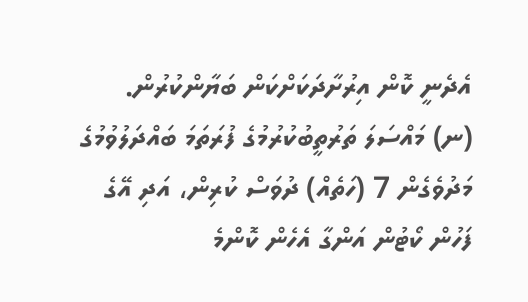އެދެނީ ކޮން އިރުށާދަކަށްކަން ބަޔާންކުރުން.
(ނ) މައްސަލަ ތަރުތީބުކުރުމުގެ ފުރަތަމަ ބައްދަލުވުމުގެ މަދުވެގެން 7 (ހަތެއް) ދުވަސް ކުރިން، އަދި އޭގެ ފަހުން ކޯޓުން އަންގާ އެހެން ކޮންމެ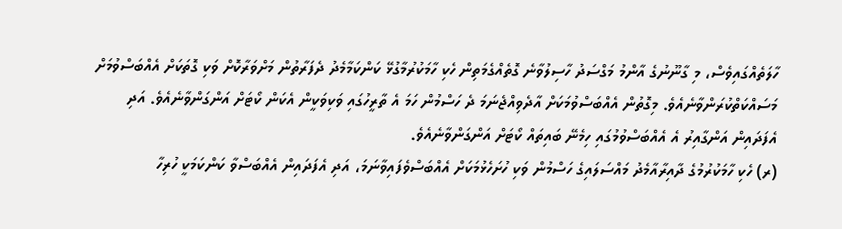ހާލަތެއްގައިވެސް، މި ގާނޫނުގެ އާންމު މަގްސަދު ހާސިލުވާނެ ގޮތެއްގެމަތިން ހެކި ހާމަކުރުމާގުޅޭ ކަންކަމާމެދު ދެފަރާތުން މަށްވަރާކޮށް ވަކި ގޮތަކަށް އެއްބަސްވުމަށް މަސައްކަތްކުރަންވާނެއެވެ. މިގޮތުން އެއްބަސްވުމަކަށް އާދެވިއްޖެނަމަ ދެ ހަސްމުން ހަމަ އެ ތާރީހުގައި ވަކިވަކީން އެކަން ކޯޓަށް އަންގަންވާނެއެވެ. އަދި އެފަދައިން އަންގާއިރު އެ އެއްބަސްވުމުގައި ހިމެނޭ ބައިތައް ކޯޓަށް އަންގަންވާނެއެވެ.
(ރ) ހެކި ހާމަކުރުމުގެ ދާއިރާއާމެދު މައްސަލައިގެ ހަސްމުން ވަކި ހުށަހެޅުމަކަށް އެއްބަސްވެފައިވާނަމަ، އަދި އެފަދައިން އެއްބަސްވާ ކަންކަމަކީ ހުރިހާ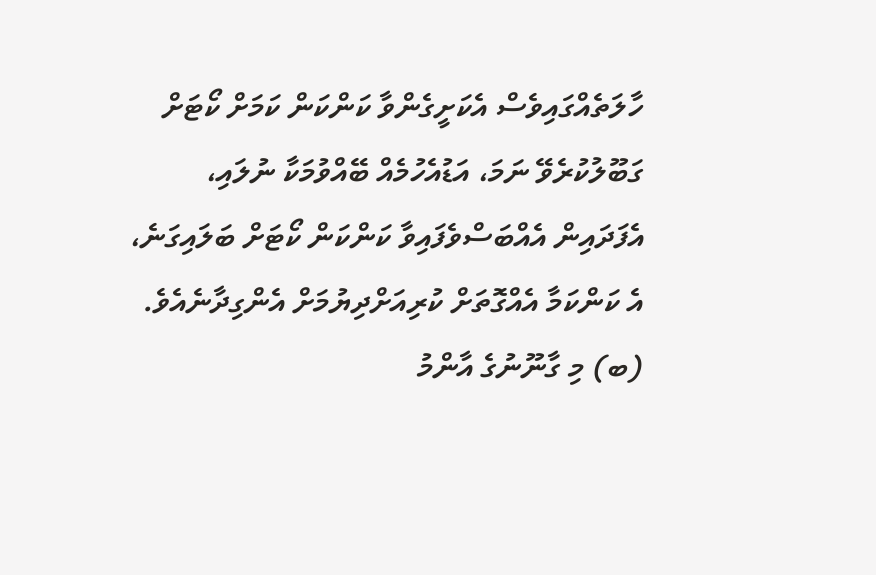ހާލަތެއްގައިވެސް އެކަށީގެންވާ ކަންކަން ކަމަށް ކޯޓަށް ގަބޫލުކުރެވޭ ނަމަ، އަޑުއެހުމެއް ބޭއްވުމަކާ ނުލައި، އެފަދައިން އެއްބަސްވެފައިވާ ކަންކަން ކޯޓަށް ބަލައިގަނެ، އެ ކަންކަމާ އެއްގޮތަށް ކުރިއަށްދިޔުމަށް އެންގިދާނެއެވެ.
(ބ) މި ގާނޫނުގެ އާންމު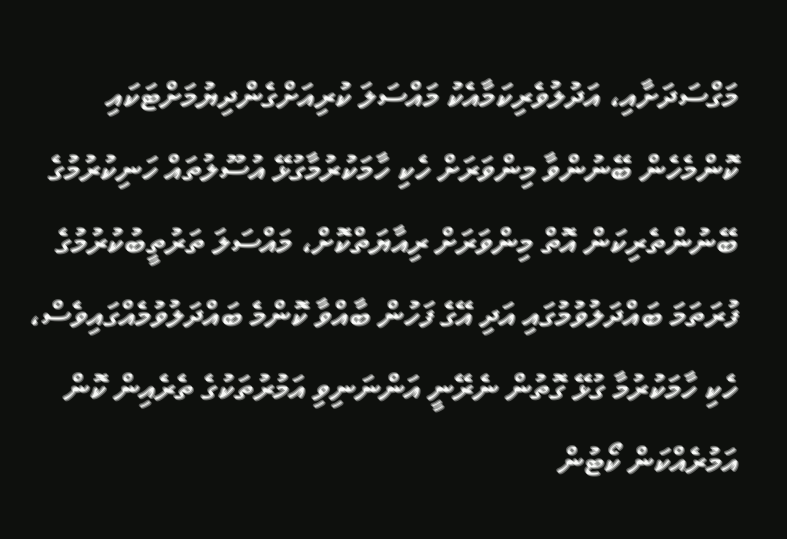މަގްސަދަށާއި، އަދުލުވެރިކަމާއެކު މައްސަލަ ކުރިއަށްގެންދިޔުމަށްޓަކައި ކޮންމެހެން ބޭނުންވާ މިންވަރަށް ހެކި ހާމަކުރުމާގުޅޭ އުސޫލުތައް ހަނިކުރުމުގެ ބޭނުންތެރިކަން އޮތް މިންވަރަށް ރިއާޔަތްކޮށް، މައްސަލަ ތަރުތީބުކުރުމުގެ ފުރަތަމަ ބައްދަލުވުމުގައި އަދި އޭގެ ފަހުން ބާއްވާ ކޮންމެ ބައްދަލުވުމެއްގައިވެސް، ހެކި ހާމަކުރުމާ ގުޅޭ ގޮތުން ނެރޭނީ އަންނަނިވި އަމުރުތަކުގެ ތެރެއިން ކޮން އަމުރެއްކަން ކޯޓުން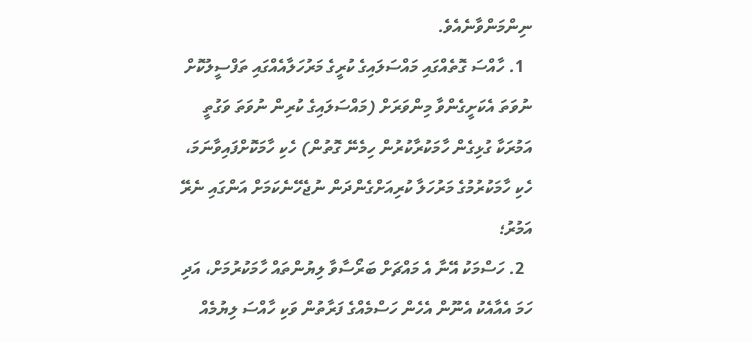ނިންމަންވާނެއެވެ.
  1. ހާއްސަ ގޮތެއްގައި މައްސަލައިގެ ކުރީގެ މަރުހަލާއެއްގައި ތަފްސީލުކޮށް ނުވަތަ އެކަށީގެންވާ މިންވަރަށް (މައްސަލައިގެ ކުރިން ނުވަތަ ވަގުތީ އަމުރަކާ ގުޅިގެން ހާމަކުރާކުރުން ހިމެނޭ ގޮތުން) ހެކި ހާމަކޮށްފައިވާނަމަ، ހެކި ހާމަކުރުމުގެ މަރުހަލާ ކުރިއަށްގެންދަން ނުޖެހޭނެކަމަށް އަންގައި ނެރޭ އަމުރު؛
  2. ހަސްމަކު އޭނާ އެ މައްޗަށް ބަރޯސާވާ ލިޔުންތައް ހާމަކުރުމަށް، އަދި ހަމަ އެއާއެކު އެނޫން އެހެން ހަސްމެއްގެ ފަރާތުން ވަކި ހާއްސަ ލިޔުމެއް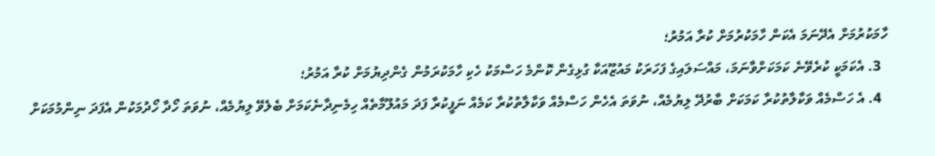ހާމަކުރުމަށް އެދޭނަމަ އެކަން ހާމަކުރުމަށް ކުރާ އަމުރު؛
  3. އެކަމަކީ ކުރެވޭނެ ކަމަކަށްވާނަމަ، މައްސަލައިގެ ފަހަރަކު މައުޒޫއަކާ ގުޅިގެން ކޮންމެ ހަސްމަކު ހެކި ހާމަކުރަމުން ގެންދިޔުމަށް ކުރާ އަމުރު؛
  4. އެ ހަސްމެއް ވަކާލާތުކުރާ ކަމަކަށް ބާރުދޭ ލިޔުމެއް، ނުވަތަ އެހެން ހަސްމެއް ވަކާލާތުކުރާ ކަމެއް ނަފީކުރާ ފަދަ މައުލޫމާތެއް ހިމެނިދާނެކަމަށް ބެލެވޭ ލިޔުމެއް، ނުވަތަ ހޯދާ ހޯދުމަކުން އެފަދަ ނިންމުމަކަށް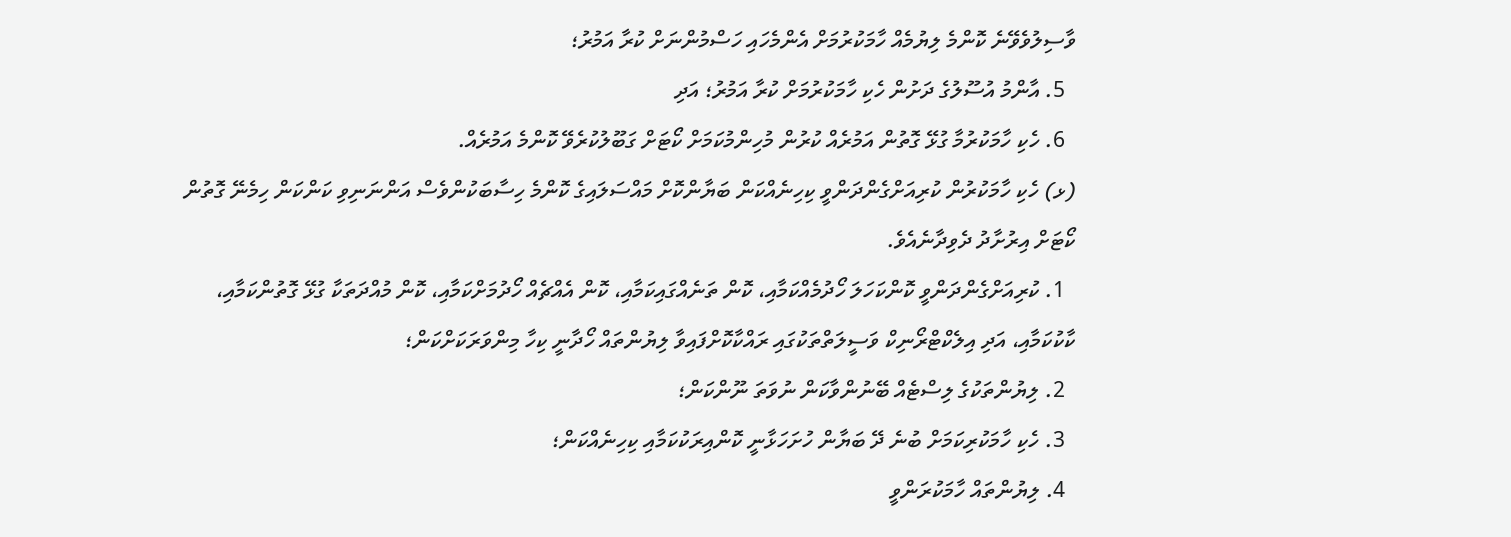ވާސިލުވެވޭނެ ކޮންމެ ލިޔުމެއް ހާމަކުރުމަށް އެންމެހައި ހަސްމުންނަށް ކުރާ އަމުރު؛
  5. އާންމު އުސޫލުގެ ދަށުން ހެކި ހާމަކުރުމަށް ކުރާ އަމުރު؛ އަދި
  6. ހެކި ހާމަކުރުމާ ގުޅޭ ގޮތުން އަމުރެއް ކުރުން މުހިންމުކަމަށް ކޯޓަށް ގަބޫލުކުރެވޭ ކޮންމެ އަމުރެއް.
(ޅ) ހެކި ހާމަކުރުން ކުރިއަށްގެންދަންވީ ކިހިނެއްކަން ބަޔާންކޮށް މައްސަލައިގެ ކޮންމެ ހިސާބަކުންވެސް އަންނަނިވި ކަންކަން ހިމެނޭ ގޮތުން ކޯޓަށް އިރުށާދު ދެވިދާނެއެވެ.
  1. ކުރިއަށްގެންދަންވީ ކޮންކަހަލަ ހޯދުމެއްކަމާއި، ކޮން ތަނެއްގައިކަމާއި، ކޮން އެއްޗެއް ހޯދުމަށްކަމާއި، ކޮން މުއްދަތަކާ ގުޅޭ ގޮތުންކަމާއި، ކާކުކަމާއި، އަދި އިލެކްޓްރޯނިކް ވަސީލަތްތަކުގައި ރައްކާކޮށްފައިވާ ލިޔުންތައް ހޯދާނީ ކިހާ މިންވަރަކަށްކަން؛
  2. ލިޔުންތަކުގެ ލިސްޓެއް ބޭނުންވާކަން ނުވަތަ ނޫންކަން؛
  3. ހެކި ހާމަކުރިކަމަށް ބުނެ ދޭ ބަޔާން ހުށަހަޅާނީ ކޮންއިރަކުކަމާއި ކިހިނެއްކަން؛
  4. ލިޔުންތައް ހާމަކުރަންވީ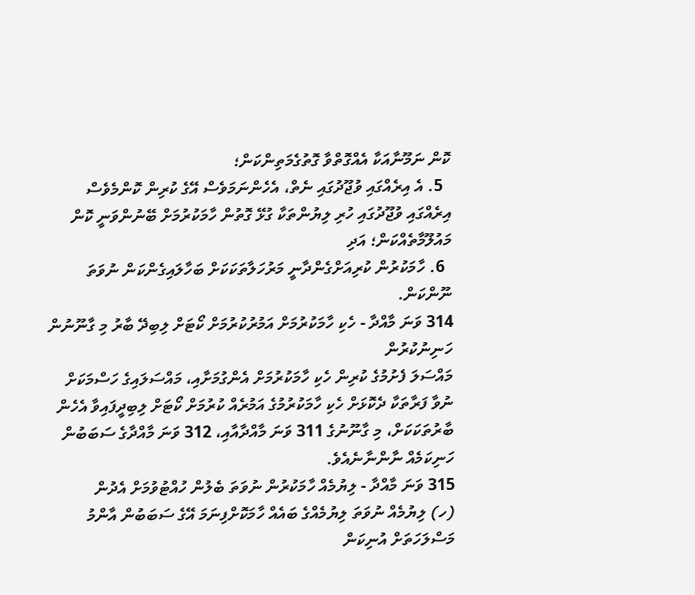ކޮން ނަމޫނާއަކާ އެއްގޮތްވާ ގޮތުގެމަތިންކަން؛
  5. އެ އިރެއްގައި ވުޖޫދުގައި ނެތް، އެހެންނަމަވެސް އޭގެ ކުރިން ކޮންމެވެސް އިރެއްގައި ވުޖޫދުގައި ހުރި ލިޔުންތަކާ ގުޅޭ ގޮތުން ހާމަކުރުމަށް ބޭނުންވަނީ ކޮން މައުލޫމާތެއްކަން؛ އަދި
  6. ހާމަކުރުން ކުރިއަށްގެންދާނީ މަރުހަލާތަކަކަށް ބަހާލައިގެންކަން ނުވަތަ ނޫންކަން.
314 ވަނަ މާއްދާ - ހެކި ހާމަކުރުމަށް އަމުރުކުރުމަށް ކޯޓަށް ލިބިދޭ ބާރު މި ގާނޫނުން ހަނިނުކުރުން
މައްސަލަ ފެށުމުގެ ކުރިން ހެކި ހާމަކުރުމަށް އެންގުމަށާއި، މައްސަލައިގެ ހަސްމަކަށް ނުވާ ފަރާތަކާ ދެކޮޅަށް ހެކި ހާމަކުރުމުގެ އަމުރެއް ކުރުމަށް ކޯޓަށް ލިބިދީފައިވާ އެހެން ބާރުތަކަކަށް، މި ގާނޫނުގެ 311 ވަނަ މާއްދާއާއި، 312 ވަނަ މާއްދާގެ ސަބަބުން ހަނިކަމެއް ނާންނާނެއެވެ.
315 ވަނަ މާއްދާ - ލިޔުމެއް ހާމަކުރުން ނުވަތަ ބެލުން ހުއްޓުވުމަށް އެދުން
(ހ) ލިޔުމެއް ނުވަތަ ލިޔުމެއްގެ ބައެއް ހާމަކޮށްފިނަމަ އޭގެ ސަބަބުން އާންމު މަސްލަހަތަށް އުނިކަން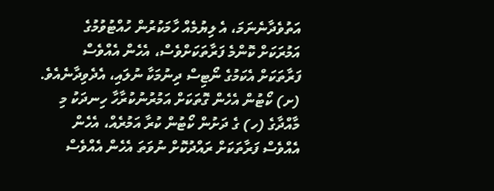އަތުވެދާނެނަމަ، އެ ލިޔުމެއް ހާމަކުރުން ހުއްޓުވުމުގެ އަމުރަކަށް ކޮންމެ ފަރާތަކަށްވެސް، އެހެން އެއްވެސް ފަރާތަކަށް އެކަމުގެ ނޯޓިސް ދިނުމަކާ ނުލައި، އެދެވިދާނެއެވެ.
(ށ) ކޯޓުން އެހެން ގޮތަކަށް އަމުރުނުކުރާހާ ހިނދަކު މި މާއްދާގެ (ހ) ގެ ދަށުން ކޯޓުން ކުރާ އަމުރެއް، އެހެން އެއްވެސް ފަރާތަކަށް ރައްދުކޮށް ނުވަތަ އެހެން އެއްވެސް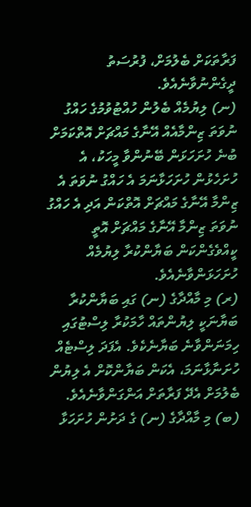ފަރާތަކަށް ބެލުމަށް، ފުރުސަތު ދީގެންނުވާނެއެވެ.
(ނ) ލިޔުމެއް ބެލުން ހުއްޓުވުމުގެ ހައްގު ނުވަތަ ޒިންމާއެއް އޭނާގެ މައްޗަށް އޮތްކަމަށް ބުނެ ހުށަހަޅަން ބޭނުންވާ މީހަކު، އެ ހުށަހެޅުން ހުށަހަޅާނަމަ އެ ހައްގު ނުވަތަ އެ ޒިންމާ އޭނާގެ މައްޗަށް އޮތްކަން އަދި އެ ހައްގު ނުވަތަ ޒިންމާ އޭނާގެ މައްޗަށް އޮތީ ކީއްވެގެންކަން ބަޔާންކުރާ ލިޔުމެއް ހުށަހަޅަންވާނެއެވެ.
(ރ) މި މާއްދާގެ (ނ) ގައި ބަޔާންކުރާ ބަޔާނަކީ ލިޔުންތައް ހާމަކުރާ ލިސްޓުގައި ހިމަނަންވާނެ ބަޔާނެކެވެ. އެފަދަ ލިސްޓެއް ހުށަނާޅާނަމަ، އެކަން ބަޔާންކޮށް އެ ލިޔުން ބެލުމަށް އެދޭ ފަރާތަށް އަންގަންވާނެއެވެ.
(ބ) މި މާއްދާގެ (ނ) ގެ ދަށުން ހުށަހަޅާ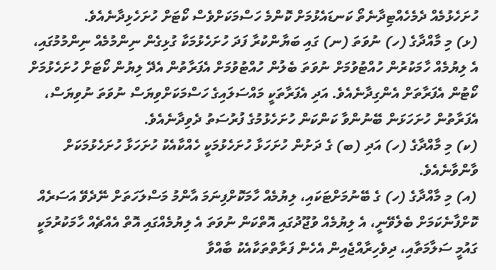ހުށަހެޅުމެއް ދެމެހެއްޓިދާނެތޯ ކަނޑައެޅުމަށް ކޮންމެ ހަސްމަކަށްވެސް ކޯޓަށް ހުށަހެޅިދާނެއެވެ.
(ޅ) މި މާއްދާގެ (ހ) ނުވަތަ (ނ) ގައި ބަޔާންކުރާ ފަދަ ހުށަހެޅުމަކާ ގުޅިގެން ނިންމުމެއް ނިންމުމުގައި، އެ ލިޔުމެއް ހާމަކުރުން ހުއްޓުވުމަށް ނުވަތަ ބެލުން ހުއްޓުވުމަށް އެފަރާތުން އެދޭ ލިޔުން ކޯޓަށް ހުށަހެޅުމަށް ކޯޓުން އެފަރާތަށް އެންގިދާނެއެވެ. އަދި އެފަރާތަކީ މައްސަލައިގެ ހަސްމަކަށްވިޔަސް ނުވަތަ ނުވިޔަސް، އެފަރާތުން ހުށަހަޅަން ބޭނުންވާ ކަންކަން ހުށަހެޅުމުގެ ފުރުސަތު ދެވިދާނެއެވެ.
(ކ) މި މާއްދާގެ (ހ) އަދި (ބ) ގެ ދަށުން ހުށަހަޅާ ހުށަހެޅުމަކީ ހެއްކާއެކު ހުށަހަޅާ ހުށަހެޅުމަކަށް ވާންވާނެއެވެ.
(އ) މި މާއްދާގެ (ހ) ގެ ބޭނުމަށްޓަކައި، ލިޔުމެއް ހާމަކޮށްފިނަމަ އާންމު މަސްލަހަތަށް ނޭދެވޭ އަސަރެއް ކޮށްފާނެކަމަށް ބެލެވޭނީ، އެ ލިޔުމެއް ވުޖޫދުގައި އޮތްކަން ނުވަތަ އެ ލިޔުމެއްގައި އޮތް އެއްޗެއް ހާމަކުރުމަކީ ގައުމީ ސަލާމަތާއި، ދިވެހިރާއްޖެއިން އެހެން ފަރާތްތަކާއެކު ބާއްވާ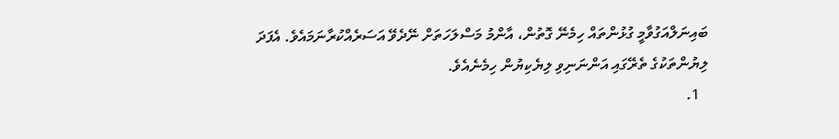ބައިނަލްއަގުވާމީ ގުޅުންތައް ހިމެނޭ ގޮތުން، އާންމު މަސްލަހަތަށް ނޭދެވޭ އަސަރެއްކުރާނަމައެވެ. އެފަދަ ލިޔުންތަކުގެ ތެރޭގައި އަންނަނިވި ލިޔެކިޔުން ހިމެނެއެވެ.
  1.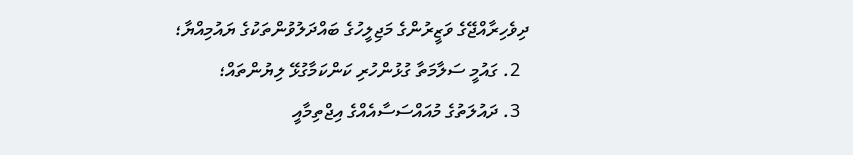ދިވެހިރާއްޖޭގެ ވަޒީރުންގެ މަޖިލީހުގެ ބައްދަލުވުންތަކުގެ ޔައުމިއްޔާ؛
  2. ގައުމީ ސަލާމަތާ ގުޅުންހުރި ކަންކަމާގުޅޭ ލިޔުންތައް؛
  3. ދައުލަތުގެ މުއައްސަސާއެއްގެ އިޖްތިމާއީ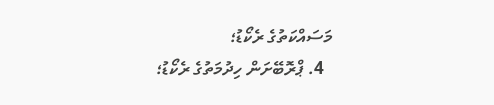މަސައްކަތުގެ ރެކޯޑު؛
  4. ޕްރޮބޭށަން ހިދުމަތުގެ ރެކޯޑު؛